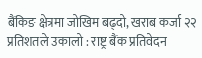बैंकिङ क्षेत्रमा जोखिम बढ्दो, खराब कर्जा २२ प्रतिशतले उकालो : राष्ट्र बैंक प्रतिवेदन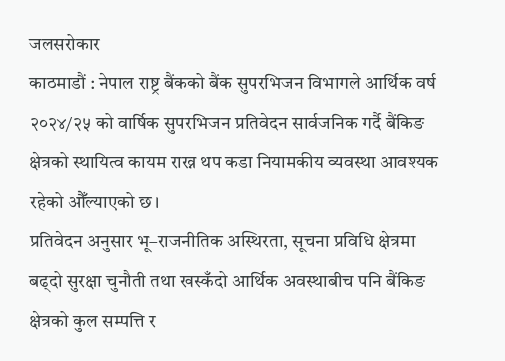जलसरोकार
काठमाडौं : नेपाल राष्ट्र बैंकको बैंक सुपरभिजन विभागले आर्थिक वर्ष २०२४/२५ को वार्षिक सुपरभिजन प्रतिवेदन सार्वजनिक गर्दै बैंकिङ क्षेत्रको स्थायित्व कायम राख्न थप कडा नियामकीय व्यवस्था आवश्यक रहेको औँल्याएको छ।
प्रतिवेदन अनुसार भू–राजनीतिक अस्थिरता, सूचना प्रविधि क्षेत्रमा बढ्दो सुरक्षा चुनौती तथा खस्कँदो आर्थिक अवस्थाबीच पनि बैंकिङ क्षेत्रको कुल सम्पत्ति र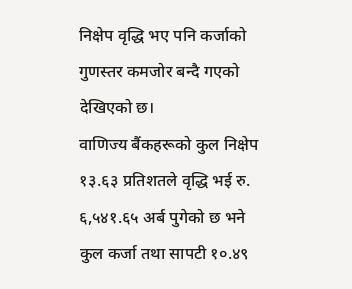निक्षेप वृद्धि भए पनि कर्जाको गुणस्तर कमजोर बन्दै गएको देखिएको छ।
वाणिज्य बैंकहरूको कुल निक्षेप १३.६३ प्रतिशतले वृद्धि भई रु. ६,५४१.६५ अर्ब पुगेको छ भने कुल कर्जा तथा सापटी १०.४९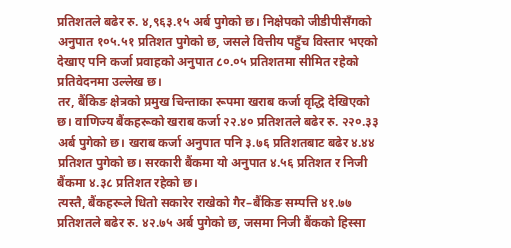प्रतिशतले बढेर रु. ४,९६३.१५ अर्ब पुगेको छ। निक्षेपको जीडीपीसँगको अनुपात १०५.५१ प्रतिशत पुगेको छ, जसले वित्तीय पहुँच विस्तार भएको देखाए पनि कर्जा प्रवाहको अनुपात ८०.०५ प्रतिशतमा सीमित रहेको प्रतिवेदनमा उल्लेख छ।
तर, बैंकिङ क्षेत्रको प्रमुख चिन्ताका रूपमा खराब कर्जा वृद्धि देखिएको छ। वाणिज्य बैंकहरूको खराब कर्जा २२.४० प्रतिशतले बढेर रु. २२०.३३ अर्ब पुगेको छ। खराब कर्जा अनुपात पनि ३.७६ प्रतिशतबाट बढेर ४.४४ प्रतिशत पुगेको छ। सरकारी बैंकमा यो अनुपात ४.५६ प्रतिशत र निजी बैंकमा ४.३८ प्रतिशत रहेको छ।
त्यस्तै, बैंकहरूले धितो सकारेर राखेको गैर–बैंकिङ सम्पत्ति ४१.७७ प्रतिशतले बढेर रु. ४२.७५ अर्ब पुगेको छ, जसमा निजी बैंकको हिस्सा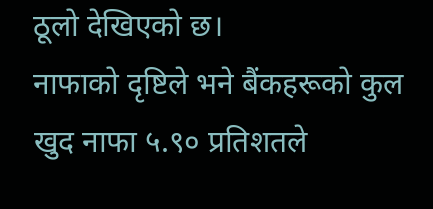ठूलो देखिएको छ।
नाफाको दृष्टिले भने बैंकहरूको कुल खुद नाफा ५.९० प्रतिशतले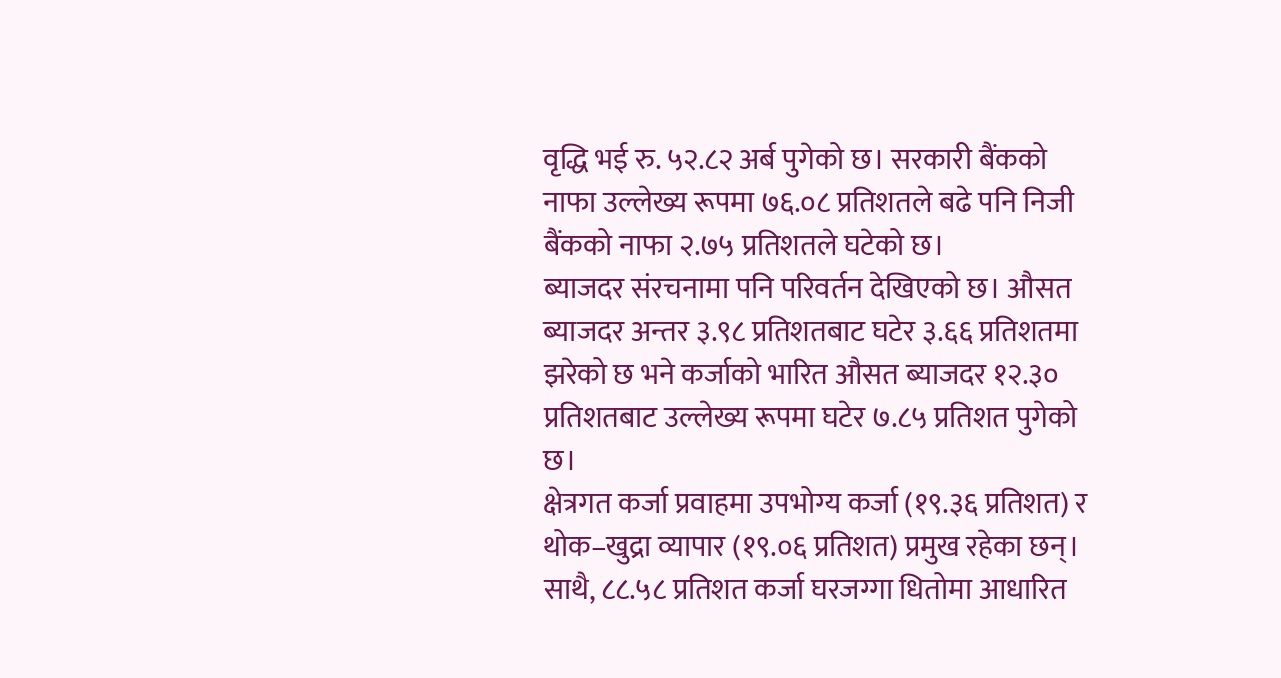वृद्धि भई रु. ५२.८२ अर्ब पुगेको छ। सरकारी बैंकको नाफा उल्लेख्य रूपमा ७६.०८ प्रतिशतले बढे पनि निजी बैंकको नाफा २.७५ प्रतिशतले घटेको छ।
ब्याजदर संरचनामा पनि परिवर्तन देखिएको छ। औसत ब्याजदर अन्तर ३.९८ प्रतिशतबाट घटेर ३.६६ प्रतिशतमा झरेको छ भने कर्जाको भारित औसत ब्याजदर १२.३० प्रतिशतबाट उल्लेख्य रूपमा घटेर ७.८५ प्रतिशत पुगेको छ।
क्षेत्रगत कर्जा प्रवाहमा उपभोग्य कर्जा (१९.३६ प्रतिशत) र थोक–खुद्रा व्यापार (१९.०६ प्रतिशत) प्रमुख रहेका छन्। साथै, ८८.५८ प्रतिशत कर्जा घरजग्गा धितोमा आधारित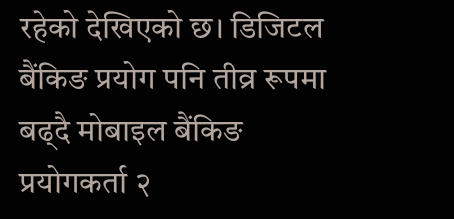रहेको देखिएको छ। डिजिटल बैंकिङ प्रयोग पनि तीव्र रूपमा बढ्दै मोबाइल बैंकिङ प्रयोगकर्ता २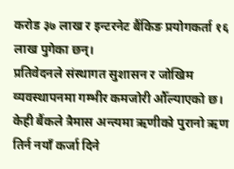करोड ३७ लाख र इन्टरनेट बैंकिङ प्रयोगकर्ता १६ लाख पुगेका छन्।
प्रतिवेदनले संस्थागत सुशासन र जोखिम व्यवस्थापनमा गम्भीर कमजोरी औँल्याएको छ। केही बैंकले त्रैमास अन्त्यमा ऋणीको पुरानो ऋण तिर्न नयाँ कर्जा दिने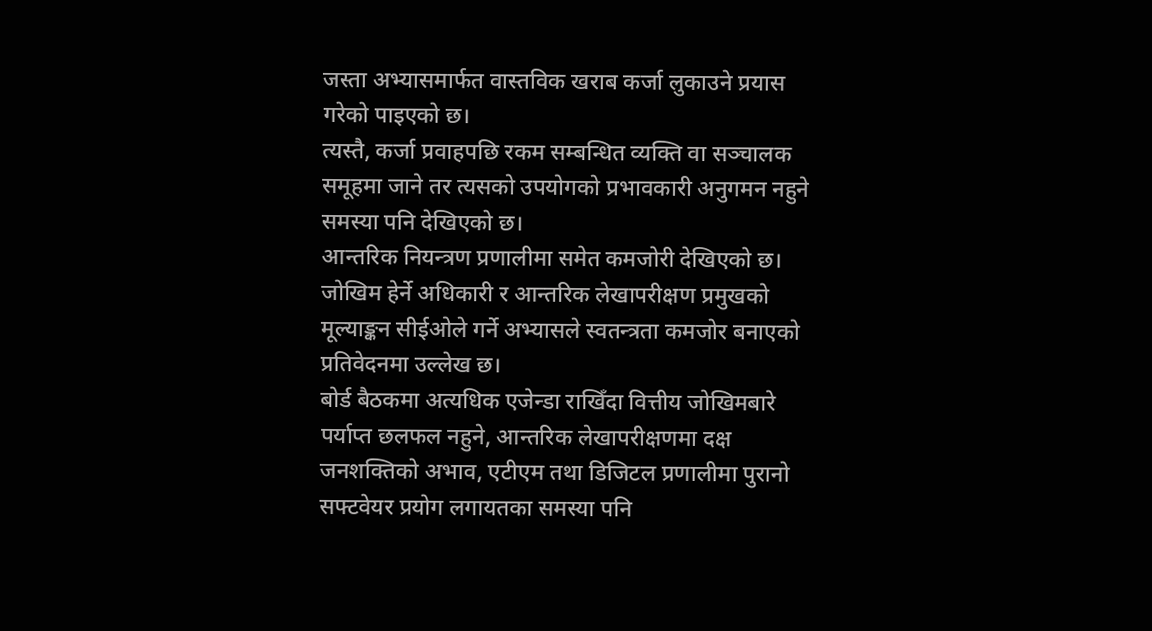जस्ता अभ्यासमार्फत वास्तविक खराब कर्जा लुकाउने प्रयास गरेको पाइएको छ।
त्यस्तै, कर्जा प्रवाहपछि रकम सम्बन्धित व्यक्ति वा सञ्चालक समूहमा जाने तर त्यसको उपयोगको प्रभावकारी अनुगमन नहुने समस्या पनि देखिएको छ।
आन्तरिक नियन्त्रण प्रणालीमा समेत कमजोरी देखिएको छ। जोखिम हेर्ने अधिकारी र आन्तरिक लेखापरीक्षण प्रमुखको मूल्याङ्कन सीईओले गर्ने अभ्यासले स्वतन्त्रता कमजोर बनाएको प्रतिवेदनमा उल्लेख छ।
बोर्ड बैठकमा अत्यधिक एजेन्डा राखिँदा वित्तीय जोखिमबारे पर्याप्त छलफल नहुने, आन्तरिक लेखापरीक्षणमा दक्ष जनशक्तिको अभाव, एटीएम तथा डिजिटल प्रणालीमा पुरानो सफ्टवेयर प्रयोग लगायतका समस्या पनि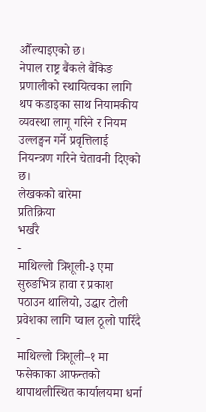औँल्याइएको छ।
नेपाल राष्ट्र बैंकले बैंकिङ प्रणालीको स्थायित्वका लागि थप कडाइका साथ नियामकीय व्यवस्था लागू गरिने र नियम उल्लङ्घन गर्ने प्रवृत्तिलाई नियन्त्रण गरिने चेतावनी दिएको छ।
लेखकको बारेमा
प्रतिक्रिया
भर्खरै
-
माथिल्लो त्रिशूली-३ एमा सुरुङभित्र हावा र प्रकाश पठाउन थालियो, उद्धार टोली प्रवेशका लागि प्वाल ठूलो पारिँदै
-
माथिल्लो त्रिशूली–१ मा फसेकाका आफन्तको थापाथलीस्थित कार्यालयमा धर्ना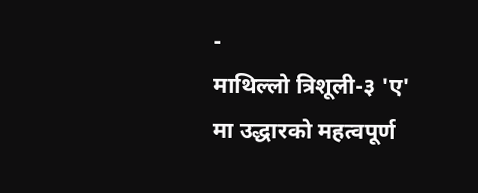-
माथिल्लो त्रिशूली-३ 'ए' मा उद्धारको महत्वपूर्ण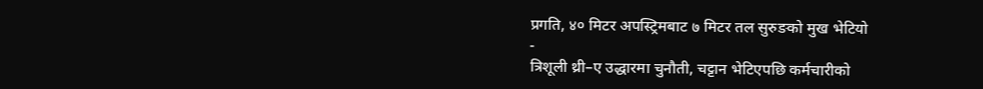प्रगति, ४० मिटर अपस्ट्रिमबाट ७ मिटर तल सुरुङको मुख भेटियो
-
त्रिशूली थ्री–ए उद्धारमा चुनौती, चट्टान भेटिएपछि कर्मचारीको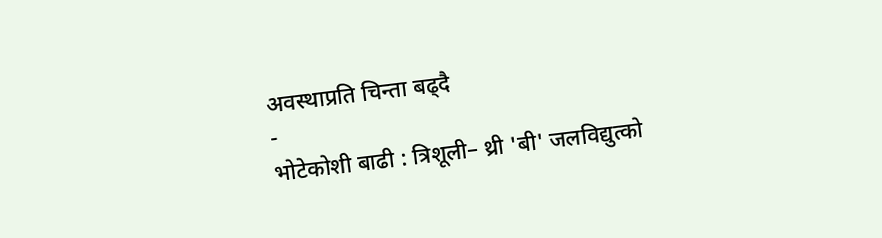अवस्थाप्रति चिन्ता बढ्दै
-
भोटेकोशी बाढी : त्रिशूली– थ्री 'बी' जलविद्युत्को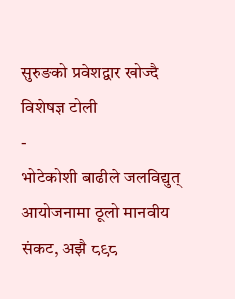सुरुङको प्रवेशद्वार खोज्दै विशेषज्ञ टोली
-
भोटेकोशी बाढीले जलविद्युत् आयोजनामा ठूलो मानवीय संकट, अझै ८९८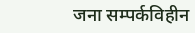जना सम्पर्कविहीन